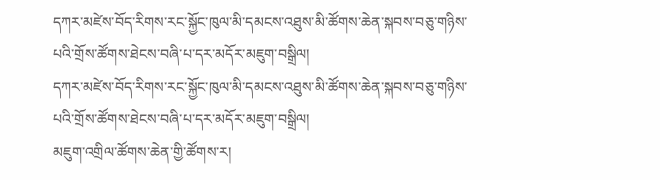དཀར་མཛེས་བོད་རིགས་རང་སྐྱོང་ཁུལ་མི་དམངས་འཐུས་མི་ཚོགས་ཆེན་སྐབས་བཅུ་གཉིས་པའི་གྲོས་ཚོགས་ཐེངས་བཞི་པ་དར་མདོར་མཇུག་བསྒྲིལ།
དཀར་མཛེས་བོད་རིགས་རང་སྐྱོང་ཁུལ་མི་དམངས་འཐུས་མི་ཚོགས་ཆེན་སྐབས་བཅུ་གཉིས་པའི་གྲོས་ཚོགས་ཐེངས་བཞི་པ་དར་མདོར་མཇུག་བསྒྲིལ།
མཇུག་འགྲིལ་ཚོགས་ཆེན་གྱི་ཚོགས་ར།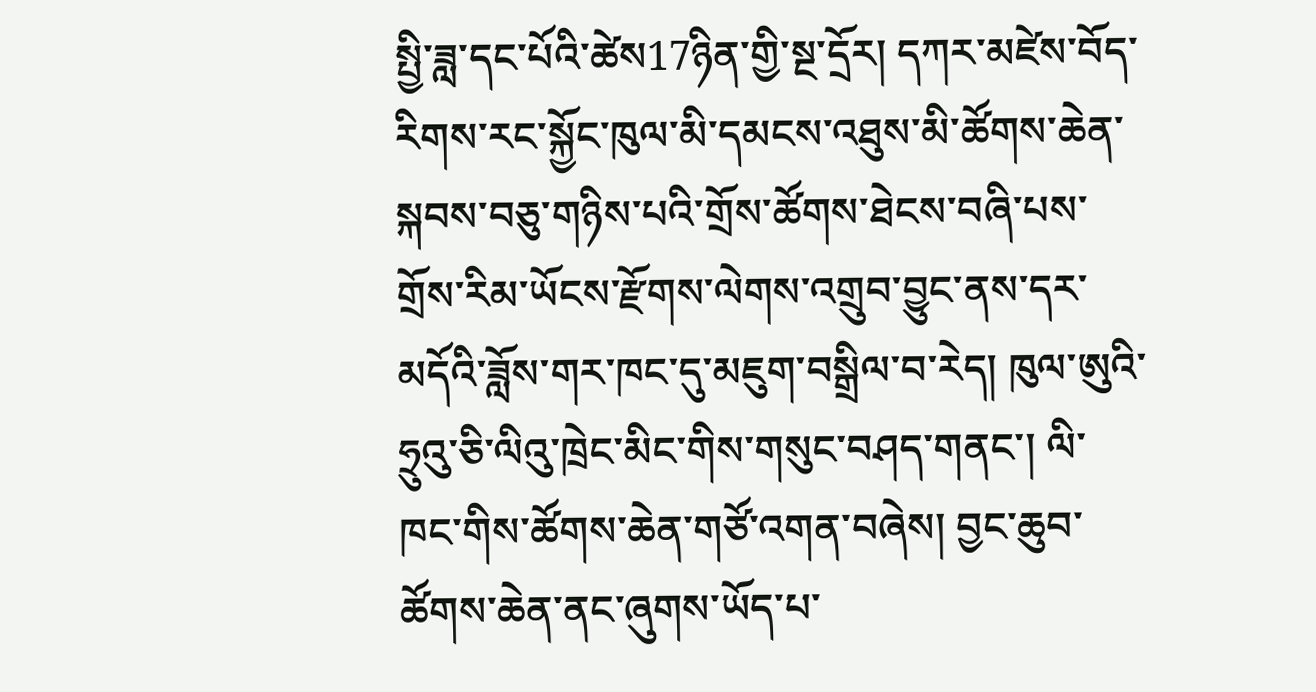སྤྱི་ཟླ་དང་པོའི་ཚེས17ཉིན་གྱི་སྔ་དྲོར། དཀར་མཛེས་བོད་རིགས་རང་སྐྱོང་ཁུལ་མི་དམངས་འཐུས་མི་ཚོགས་ཆེན་སྐབས་བཅུ་གཉིས་པའི་གྲོས་ཚོགས་ཐེངས་བཞི་པས་གྲོས་རིམ་ཡོངས་རྫོགས་ལེགས་འགྲུབ་བྱུང་ནས་དར་མདོའི་ཟློས་གར་ཁང་དུ་མཇུག་བསྒྲིལ་བ་རེད། ཁུལ་ཨུའི་ཧྲུའུ་ཅི་ལིའུ་ཁྲེང་མིང་གིས་གསུང་བཤད་གནང་། ལི་ཁང་གིས་ཚོགས་ཆེན་གཙོ་འགན་བཞེས། བྱང་ཆུབ་ཚོགས་ཆེན་ནང་ཞུགས་ཡོད་པ་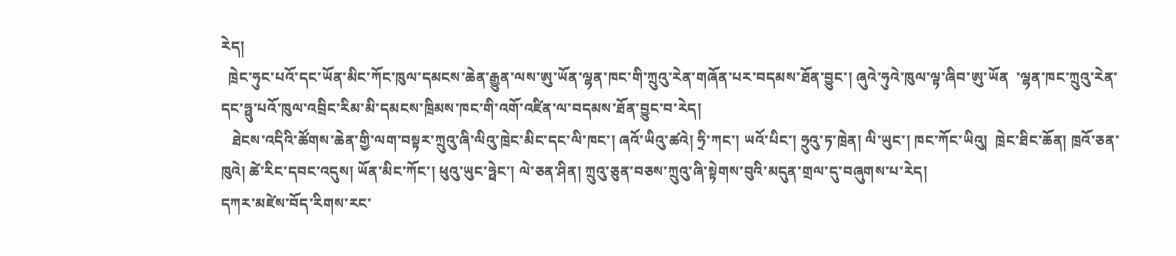རེད།
  ཁྲེང་ཧུང་པའོ་དང་ཡོན་མིང་ཀོང་ཁུལ་དམངས་ཆེན་རྒྱུན་ལས་ཨུ་ཡོན་ལྷན་ཁང་གི་ཀྲུའུ་རེན་གཞོན་པར་བདམས་ཐོན་བྱུང་། ཞུའེ་ཧུའེ་ཁུལ་ལྟ་ཞིབ་ཨུ་ཡོན  ་ལྷན་ཁང་ཀྲུའུ་རེན་དང་ཧྥུ་པའོ་ཁུལ་འབྲིང་རིམ་མི་དམངས་ཁྲིམས་ཁང་གི་འགོ་འཛིན་ལ་བདམས་ཐོན་བྱུང་བ་རེད།
   ཐེངས་འདིའི་ཚོགས་ཆེན་གྱི་ལག་བསྟར་ཀྲུའུ་ཞི་ལིའུ་ཁྲེང་མིང་དང་ལི་ཁང་། ཞའོ་ཡིའུ་ཚའེ། ཧྲི་ཀང་། ཡའོ་པིང་། ཧྲུའུ་ཏ་ཁྲེན། ལི་ཡུང་། ཁང་ཀོང་ཡིའུ།  ཁྲེང་ཐིང་ཆོན། ཁྲའོ་ཅན་ཁུའེ། ཚེ་རིང་དབང་འདུས། ཡོན་མིང་ཀོང་། ཕུའུ་ཡུང་ཧྥེང་། ལེ་ཅན་ཤིན། ཀྲུའུ་ཅུན་བཅས་ཀྲུའུ་ཞི་སྟེགས་བུའི་མདུན་གྲལ་དུ་བཞུགས་པ་རེད།
དཀར་མཛེས་བོད་རིགས་རང་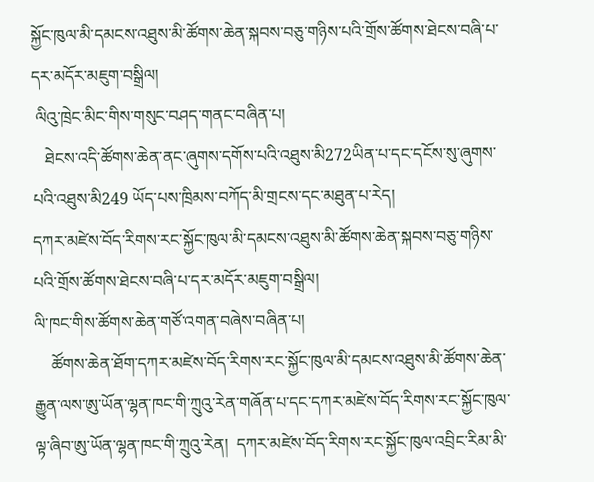སྐྱོང་ཁུལ་མི་དམངས་འཐུས་མི་ཚོགས་ཆེན་སྐབས་བཅུ་གཉིས་པའི་གྲོས་ཚོགས་ཐེངས་བཞི་པ་དར་མདོར་མཇུག་བསྒྲིལ།
 ལིའུ་ཁྲེང་མིང་གིས་གསུང་བཤད་གནང་བཞིན་པ།
   ཐེངས་འདི་ཚོགས་ཆེན་ནང་ཞུགས་དགོས་པའི་འཐུས་མི272ཡིན་པ་དང་དངོས་སུ་ཞུགས་པའི་འཐུས་མི249 ཡོད་པས་ཁྲིམས་བཀོད་མི་གྲངས་དང་མཐུན་པ་རེད།
དཀར་མཛེས་བོད་རིགས་རང་སྐྱོང་ཁུལ་མི་དམངས་འཐུས་མི་ཚོགས་ཆེན་སྐབས་བཅུ་གཉིས་པའི་གྲོས་ཚོགས་ཐེངས་བཞི་པ་དར་མདོར་མཇུག་བསྒྲིལ།
ལི་ཁང་གིས་ཚོགས་ཆེན་གཙོ་འགན་བཞེས་བཞིན་པ།
    ཚོགས་ཆེན་ཐོག་དཀར་མཛེས་བོད་རིགས་རང་སྐྱོང་ཁུལ་མི་དམངས་འཐུས་མི་ཚོགས་ཆེན་རྒྱུན་ལས་ཨུ་ཡོན་ལྷན་ཁང་གི་ཀྲུའུ་རེན་གཞོན་པ་དང་དཀར་མཛེས་བོད་རིགས་རང་སྐྱོང་ཁུལ་ལྟ་ཞིབ་ཨུ་ཡོན་ལྷན་ཁང་གི་ཀྲུའུ་རེན།  དཀར་མཛེས་བོད་རིགས་རང་སྐྱོང་ཁུལ་འབྲིང་རིམ་མི་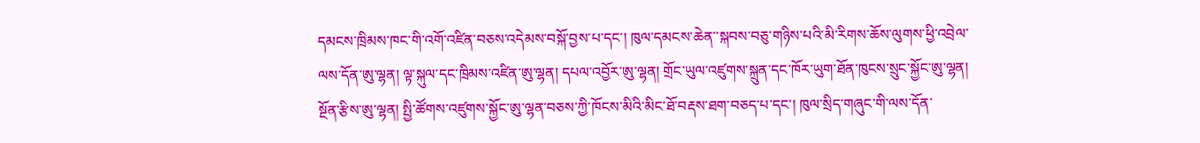དམངས་ཁྲིམས་ཁང་གི་འགོ་འཛིན་བཅས་འདེམས་བསྐོ་བྱས་པ་དང་། ཁུལ་དམངས་ཆེན་་སྐབས་བཅུ་གཉིས་པའི་མི་རིགས་ཆོས་ལུགས་ཕྱི་འབྲེལ་ལས་དོན་ཨུ་ལྷན། ལྟ་སྐུལ་དང་ཁྲིམས་འཛིན་ཨུ་ལྷན། དཔལ་འབྱོར་ཨུ་ལྷན། གྲོང་ཡུལ་འཛུགས་སྐྲུན་དང་ཁོར་ཡུག་ཐོན་ཁུངས་སྲུང་སྐྱོང་ཨུ་ལྷན། སྔོན་རྩིས་ཨུ་ལྷན། སྤྱི་ཚོགས་འཛུགས་སྐྱོང་ཨུ་ལྷན་བཅས་ཀྱི་ཁོངས་མིའི་མིང་ཐོ་བརྡས་ཐག་བཅད་པ་དང་། ཁུལ་སྲིད་གཞུང་གི་ལས་དོན་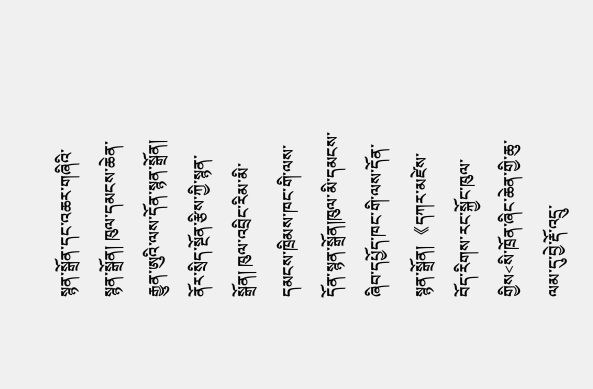སྙན་སྒྲོན་དང་འཆར་གཞིའི་སྙན་སྒྲོན། ཁུལ་དམངས་ཆེན་རྒྱུན་ཨུའི་ལས་དོན་སྙན་སྒྲོན། ནོར་སྲིད་སྔོན་རྩིས་ཀྱི་སྙན་སྒྲོན། ཁུལ་འབྲིང་རིམ་མི་དམངས་ཁྲིམས་ཁང་གི་ལས་དོན་སྙན་སྒྲོན།ཁུལ་མི་དམངས་ཞིབ་དཔྱོད་ཁང་གི་ལས་དོན་སྙན་སྒྲོན། 《དཀར་མཛེས་བོད་རིགས་རང་སྐྱོང་ཁུལ་གྱིས<སི་ཁྲོན་ཞིང་ཆེན་གྱི་ཆུ་ལམ་དུ་བྱེ་རྡོ་འདྲུ་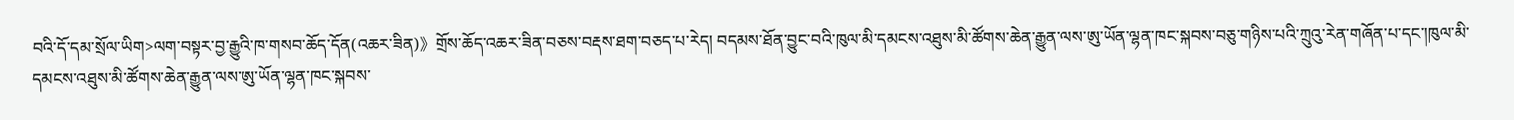བའི་དོ་དམ་སྲོལ་ཡིག>ལག་བསྟར་བྱ་རྒྱུའི་ཁ་གསབ་ཆོད་དོན(འཆར་ཟིན)》གྲོས་ཆོད་འཆར་ཟིན་བཅས་བརྡས་ཐག་བཅད་པ་རེད། བདམས་ཐོན་བྱུང་བའི་ཁུལ་མི་དམངས་འཐུས་མི་ཚོགས་ཆེན་རྒྱུན་ལས་ཨུ་ཡོན་ལྷན་ཁང་སྐབས་བཅུ་གཉིས་པའི་ཀྲུའུ་རེན་གཞོན་པ་དང་།ཁུལ་མི་དམངས་འཐུས་མི་ཚོགས་ཆེན་རྒྱུན་ལས་ཨུ་ཡོན་ལྷན་ཁང་སྐབས་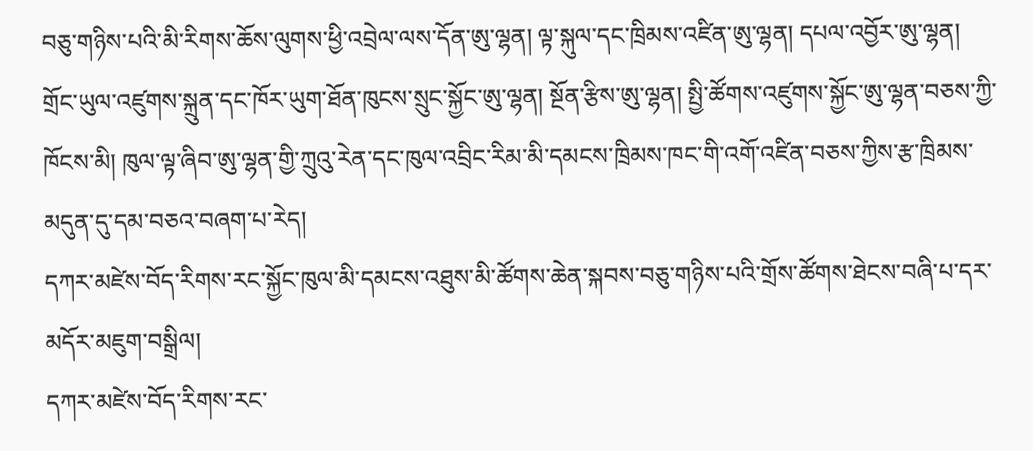བཅུ་གཉིས་པའི་མི་རིགས་ཆོས་ལུགས་ཕྱི་འབྲེལ་ལས་དོན་ཨུ་ལྷན། ལྟ་སྐུལ་དང་ཁྲིམས་འཛིན་ཨུ་ལྷན། དཔལ་འབྱོར་ཨུ་ལྷན། གྲོང་ཡུལ་འཛུགས་སྐྲུན་དང་ཁོར་ཡུག་ཐོན་ཁུངས་སྲུང་སྐྱོང་ཨུ་ལྷན། སྔོན་རྩིས་ཨུ་ལྷན། སྤྱི་ཚོགས་འཛུགས་སྐྱོང་ཨུ་ལྷན་བཅས་ཀྱི་ཁོངས་མི། ཁུལ་ལྟ་ཞིབ་ཨུ་ལྷན་གྱི་ཀྲུའུ་རེན་དང་ཁུལ་འབྲིང་རིམ་མི་དམངས་ཁྲིམས་ཁང་གི་འགོ་འཛིན་བཅས་ཀྱིས་རྩ་ཁྲིམས་མདུན་དུ་དམ་བཅའ་བཞག་པ་རེད།
དཀར་མཛེས་བོད་རིགས་རང་སྐྱོང་ཁུལ་མི་དམངས་འཐུས་མི་ཚོགས་ཆེན་སྐབས་བཅུ་གཉིས་པའི་གྲོས་ཚོགས་ཐེངས་བཞི་པ་དར་མདོར་མཇུག་བསྒྲིལ།
དཀར་མཛེས་བོད་རིགས་རང་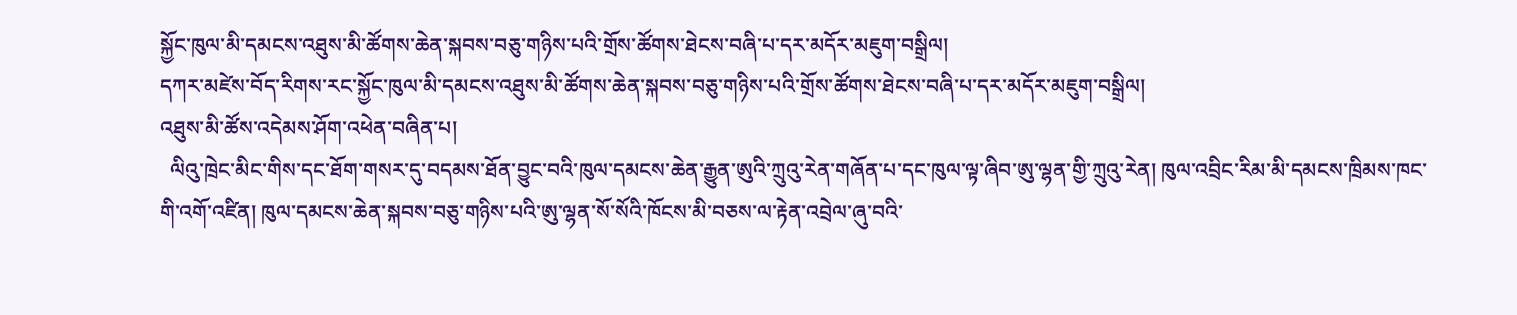སྐྱོང་ཁུལ་མི་དམངས་འཐུས་མི་ཚོགས་ཆེན་སྐབས་བཅུ་གཉིས་པའི་གྲོས་ཚོགས་ཐེངས་བཞི་པ་དར་མདོར་མཇུག་བསྒྲིལ།
དཀར་མཛེས་བོད་རིགས་རང་སྐྱོང་ཁུལ་མི་དམངས་འཐུས་མི་ཚོགས་ཆེན་སྐབས་བཅུ་གཉིས་པའི་གྲོས་ཚོགས་ཐེངས་བཞི་པ་དར་མདོར་མཇུག་བསྒྲིལ།
འཐུས་མི་ཚོས་འདེམས་ཤོག་འཕེན་བཞིན་པ།
  ལིའུ་ཁྲེང་མིང་གིས་དང་ཐོག་གསར་དུ་བདམས་ཐོན་བྱུང་བའི་ཁུལ་དམངས་ཆེན་རྒྱུན་ཨུའི་ཀྲུའུ་རེན་གཞོན་པ་དང་ཁུལ་ལྟ་ཞིབ་ཨུ་ལྷན་གྱི་ཀྲུའུ་རེན། ཁུལ་འབྲིང་རིམ་མི་དམངས་ཁྲིམས་ཁང་གི་འགོ་འཛིན། ཁུལ་དམངས་ཆེན་སྐབས་བཅུ་གཉིས་པའི་ཨུ་ལྷན་སོ་སོའི་ཁོངས་མི་བཅས་ལ་རྟེན་འབྲེལ་ཞུ་བའི་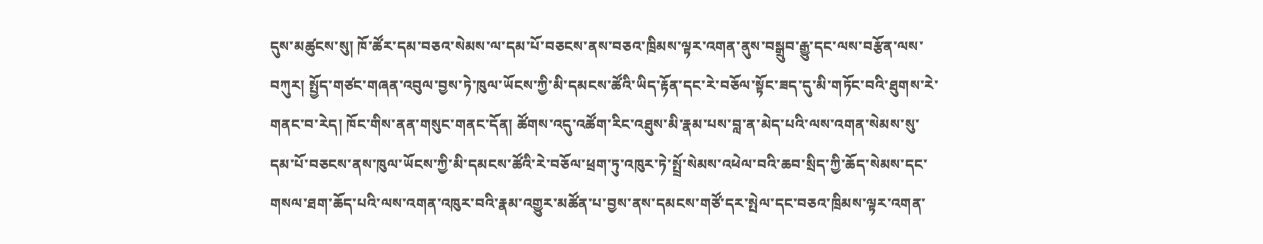དུས་མཚུངས་སུ། ཁོ་ཚོར་དམ་བཅའ་སེམས་ལ་དམ་པོ་བཅངས་ནས་བཅའ་ཁྲིམས་ལྟར་འགན་ནུས་བསྒྲུབ་རྒྱུ་དང་ལས་བརྩོན་ལས་བཀུར། སྤྱོད་གཙང་གཞན་འབུལ་བྱས་ཏེ་ཁུལ་ཡོངས་ཀྱི་མི་དམངས་ཚོའི་ཡིད་རྟོན་དང་རེ་བཅོལ་སྟོང་ཟད་དུ་མི་གཏོང་བའི་ཐུགས་རེ་གནང་བ་རེད། ཁོང་གིས་ནན་གསུང་གནང་དོན། ཚོགས་འདུ་འཚོག་རིང་འཐུས་མི་རྣམ་པས་བླ་ན་མེད་པའི་ལས་འགན་སེམས་སུ་དམ་པོ་བཅངས་ནས་ཁུལ་ཡོངས་ཀྱི་མི་དམངས་ཚོའི་རེ་བཅོལ་ཕྲག་ཏུ་འཁུར་ཏེ་སྤྲོ་སེམས་འཕེལ་བའི་ཆབ་སྲིད་ཀྱི་ཆོད་སེམས་དང་གསལ་ཐག་ཆོད་པའི་ལས་འགན་འཁུར་བའི་རྣམ་འགྱུར་མཚོན་པ་བྱས་ནས་དམངས་གཙོ་དར་སྤེལ་དང་བཅའ་ཁྲིམས་ལྟར་འགན་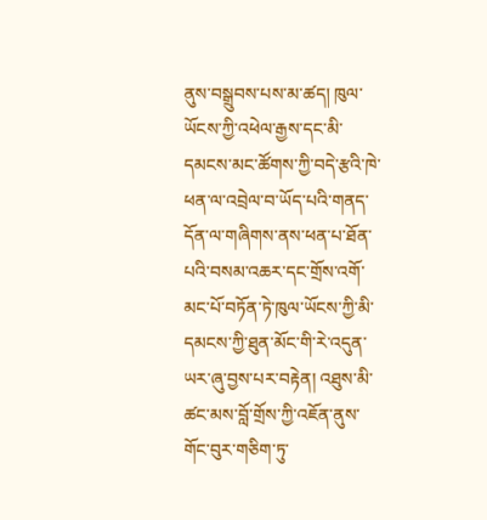ནུས་བསྒྲུབས་པས་མ་ཚད། ཁུལ་ཡོངས་ཀྱི་འཕེལ་རྒྱས་དང་མི་དམངས་མང་ཚོགས་ཀྱི་བདེ་རྩའི་ཁེ་ཕན་ལ་འབྲེལ་བ་ཡོད་པའི་གནད་དོན་ལ་གཞིགས་ནས་ཕན་པ་ཐོན་པའི་བསམ་འཆར་དང་གྲོས་འགོ་མང་པོ་བཏོན་ཏེ་ཁུལ་ཡོངས་ཀྱི་མི་དམངས་ཀྱི་ཐུན་མོང་གི་རེ་འདུན་ཡར་ཞུ་བྱས་པར་བརྟེན། འཐུས་མི་ཚང་མས་བློ་གྲོས་ཀྱི་འཇོན་ནུས་གོང་བུར་གཅིག་ཏུ་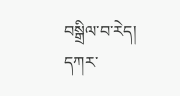བསྒྲིལ་བ་རེད།
དཀར་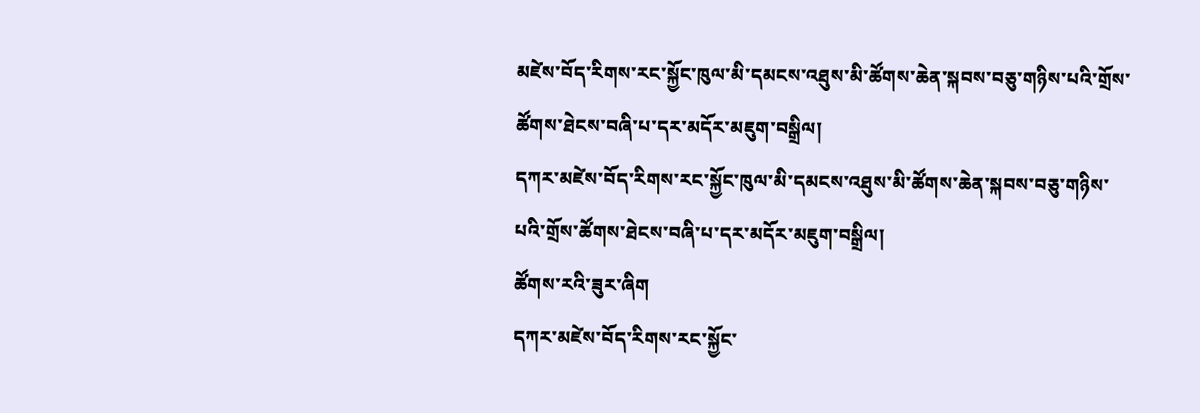མཛེས་བོད་རིགས་རང་སྐྱོང་ཁུལ་མི་དམངས་འཐུས་མི་ཚོགས་ཆེན་སྐབས་བཅུ་གཉིས་པའི་གྲོས་ཚོགས་ཐེངས་བཞི་པ་དར་མདོར་མཇུག་བསྒྲིལ།
དཀར་མཛེས་བོད་རིགས་རང་སྐྱོང་ཁུལ་མི་དམངས་འཐུས་མི་ཚོགས་ཆེན་སྐབས་བཅུ་གཉིས་པའི་གྲོས་ཚོགས་ཐེངས་བཞི་པ་དར་མདོར་མཇུག་བསྒྲིལ།
ཚོགས་རའི་ཟུར་ཞིག
དཀར་མཛེས་བོད་རིགས་རང་སྐྱོང་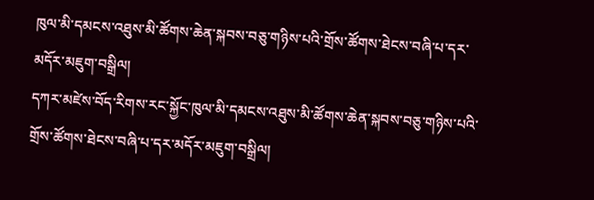ཁུལ་མི་དམངས་འཐུས་མི་ཚོགས་ཆེན་སྐབས་བཅུ་གཉིས་པའི་གྲོས་ཚོགས་ཐེངས་བཞི་པ་དར་མདོར་མཇུག་བསྒྲིལ།
དཀར་མཛེས་བོད་རིགས་རང་སྐྱོང་ཁུལ་མི་དམངས་འཐུས་མི་ཚོགས་ཆེན་སྐབས་བཅུ་གཉིས་པའི་གྲོས་ཚོགས་ཐེངས་བཞི་པ་དར་མདོར་མཇུག་བསྒྲིལ།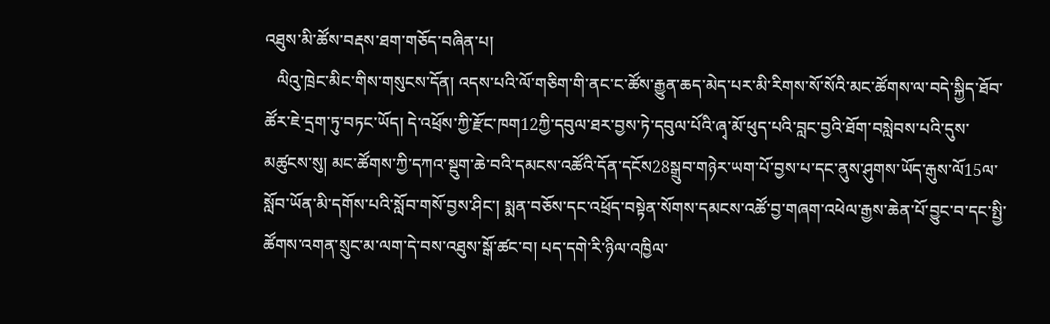འཐུས་མི་ཚོས་བརྡས་ཐག་གཅོད་བཞིན་པ།
   ལིའུ་ཁྲེང་མིང་གིས་གསུངས་དོན། འདས་པའི་ལོ་གཅིག་གི་ནང་ང་ཚོས་རྒྱུན་ཆད་མེད་པར་མི་རིགས་སོ་སོའི་མང་ཚོགས་ལ་བདེ་སྐྱིད་ཐོབ་ཚོར་ཇེ་དྲག་ཏུ་བཏང་ཡོད། དེ་འཕྲོས་ཀྱི་རྫོང་ཁག12ཀྱི་དབུལ་ཐར་བྱས་ཏེ་དབུལ་པོའི་ཞྭ་མོ་ཕུད་པའི་བླང་བྱའི་ཐོག་བསླེབས་པའི་དུས་མཚུངས་སུ། མང་ཚོགས་ཀྱི་དཀའ་སྡུག་ཆེ་བའི་དམངས་འཚོའི་དོན་དངོས28སྒྲུབ་གཉེར་ཡག་པོ་བྱས་པ་དང་ནུས་ཤུགས་ཡོད་རྒུས་ལོ15ལ་སློབ་ཡོན་མི་དགོས་པའི་སློབ་གསོ་བྱས་ཤིང་། སྨན་བཅོས་དང་འཕྲོད་བསྟེན་སོགས་དམངས་འཚོ་བྱ་གཞག་འཕེལ་རྒྱས་ཆེན་པོ་བྱུང་བ་དང་སྤྱི་ཚོགས་འགན་སྲུང་མ་ལག་དེ་བས་འཐུས་སྒོ་ཚང་བ། པད་དགེ་རི་ཉིལ་འཁྱིལ་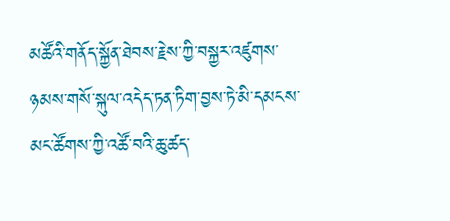མཚོའི་གནོད་སྐྱོན་ཐེབས་རྗེས་ཀྱི་བསྐྱར་འཛུགས་ཉམས་གསོ་སྐུལ་འདེད་ཏན་ཏིག་བྱས་ཏེ་མི་དམངས་མང་ཚོགས་ཀྱི་འཚོ་བའི་ཆུ་ཚད་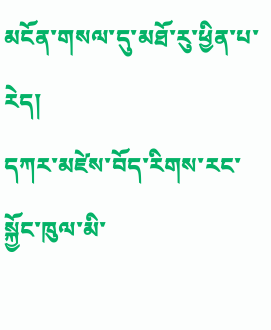མངོན་གསལ་དུ་མཐོ་རུ་ཕྱིན་པ་རེད།
དཀར་མཛེས་བོད་རིགས་རང་སྐྱོང་ཁུལ་མི་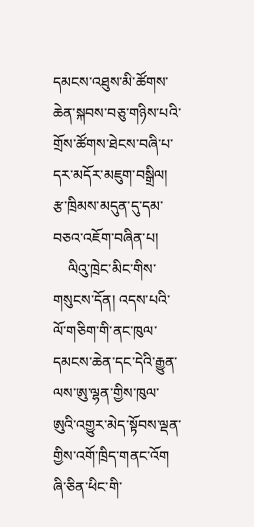དམངས་འཐུས་མི་ཚོགས་ཆེན་སྐབས་བཅུ་གཉིས་པའི་གྲོས་ཚོགས་ཐེངས་བཞི་པ་དར་མདོར་མཇུག་བསྒྲིལ།
རྩ་ཁྲིམས་མདུན་དུ་དམ་བཅའ་འཇོག་བཞིན་པ།
    ལིའུ་ཁྲེང་མིང་གིས་གསུངས་དོན། འདས་པའི་ལོ་གཅིག་གི་ནང་ཁུལ་དམངས་ཆེན་དང་དེའི་རྒྱུན་ལས་ཨུ་ལྷན་གྱིས་ཁུལ་ཨུའི་འགྱུར་མེད་སྟོབས་ལྡན་གྱིས་འགོ་ཁྲིད་གནང་འོག  ཞི་ཅིན་ཕིང་གི་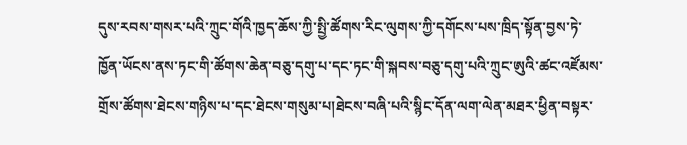དུས་རབས་གསར་པའི་ཀྲུང་གོའི་ཁྱད་ཆོས་ཀྱི་སྤྱི་ཚོགས་རིང་ལུགས་ཀྱི་དགོངས་པས་ཁྲིད་སྟོན་བྱས་ཏེ་ཁྱོན་ཡོངས་ནས་ཏང་གི་ཚོགས་ཆེན་བཅུ་དགུ་པ་དང་ཏང་གི་སྐབས་བཅུ་དགུ་པའི་ཀྲུང་ཨུའི་ཚང་འཛོམས་གྲོས་ཚོགས་ཐེངས་གཉིས་པ་དང་ཐེངས་གསུམ་པ།ཐེངས་བཞི་པའི་སྙིང་དོན་ལག་ལེན་མཐར་ཕྱིན་བསྟར་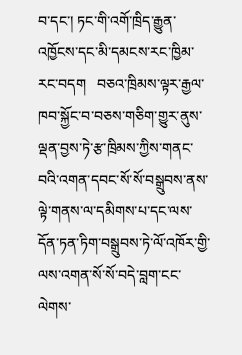བ་དང་། ཏང་གི་འགོ་ཁྲིད་རྒྱུན་འཁྱོངས་དང་མི་དམངས་རང་ཁྱིམ་རང་བདག   བཅའ་ཁྲིམས་ལྟར་རྒྱལ་ཁབ་སྐྱོང་བ་བཅས་གཅིག་གྱུར་ནུས་ལྡན་བྱས་ཏེ་རྩ་ཁྲིམས་ཀྱིས་གནང་བའི་འགན་དབང་སོ་སོ་བསྒྲུབས་ནས་ལྟེ་གནས་ལ་དམིགས་པ་དང་ལས་དོན་ཏན་ཏིག་བསྒྲུབས་ཏེ་ལོ་འཁོར་གྱི་ལས་འགན་སོ་སོ་བདེ་བླག་ངང་ལེགས་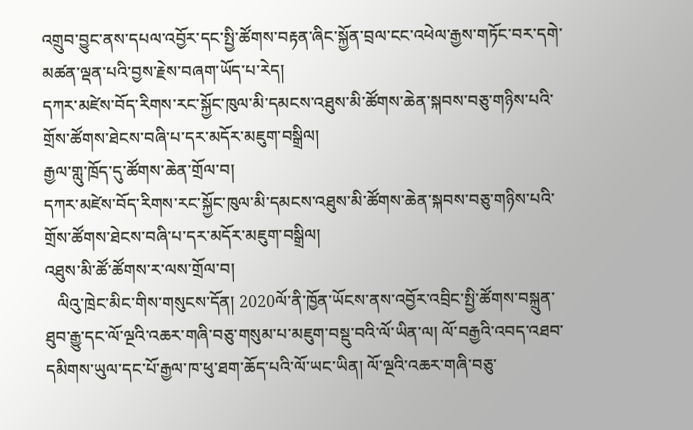འགྲུབ་བྱུང་ནས་དཔལ་འབྱོར་དང་སྤྱི་ཚོགས་བརྟན་ཞིང་སྐྱོན་བྲལ་ངང་འཕེལ་རྒྱས་གཏོང་བར་དགེ་མཚན་ལྡན་པའི་བྱས་རྗེས་བཞག་ཡོད་པ་རེད།
དཀར་མཛེས་བོད་རིགས་རང་སྐྱོང་ཁུལ་མི་དམངས་འཐུས་མི་ཚོགས་ཆེན་སྐབས་བཅུ་གཉིས་པའི་གྲོས་ཚོགས་ཐེངས་བཞི་པ་དར་མདོར་མཇུག་བསྒྲིལ།
རྒྱལ་གླུ་ཁྲོད་དུ་ཚོགས་ཆེན་གྲོལ་བ།
དཀར་མཛེས་བོད་རིགས་རང་སྐྱོང་ཁུལ་མི་དམངས་འཐུས་མི་ཚོགས་ཆེན་སྐབས་བཅུ་གཉིས་པའི་གྲོས་ཚོགས་ཐེངས་བཞི་པ་དར་མདོར་མཇུག་བསྒྲིལ།
འཐུས་མི་ཚོ་ཚོགས་ར་ལས་གྲོལ་བ།
   ལིའུ་ཁྲེང་མིང་གིས་གསུངས་དོན། 2020ལོ་ནི་ཁྱོན་ཡོངས་ནས་འབྱོར་འབྲིང་སྤྱི་ཚོགས་བསྐྲུན་ཐུབ་རྒྱུ་དང་ལོ་ལྔའི་འཆར་གཞི་བཅུ་གསུམ་པ་མཇུག་བསྡུ་བའི་ལོ་ཡིན་ལ། ལོ་བརྒྱའི་འབད་འཐབ་དམིགས་ཡུལ་དང་པོ་རྒྱལ་ཁ་ཕུ་ཐག་ཆོད་པའི་ལོ་ཡང་ཡིན། ལོ་ལྔའི་འཆར་གཞི་བཅུ་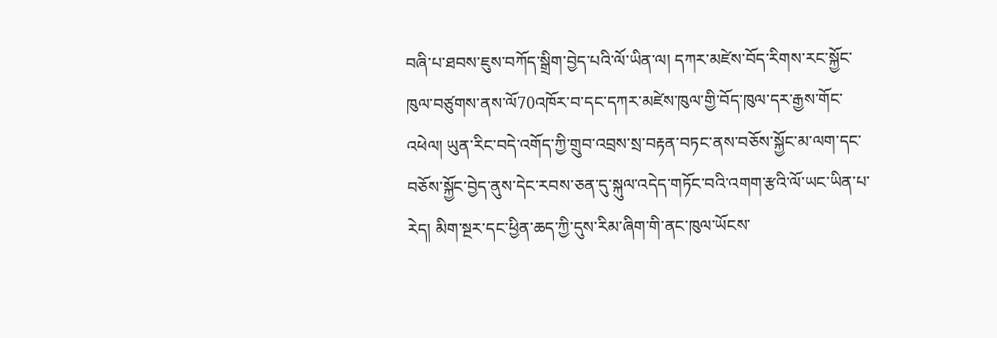བཞི་པ་ཐབས་ཇུས་བཀོད་སྒྲིག་བྱེད་པའི་ལོ་ཡིན་ལ། དཀར་མཛེས་བོད་རིགས་རང་སྐྱོང་ཁུལ་བཙུགས་ནས་ལོ70འཁོར་བ་དང་དཀར་མཛེས་ཁུལ་གྱི་བོད་ཁུལ་དར་རྒྱས་གོང་འཕེལ། ཡུན་རིང་བདེ་འགོད་ཀྱི་གྲུབ་འབྲས་སྲ་བརྟན་བཏང་ནས་བཅོས་སྐྱོང་མ་ལག་དང་བཅོས་སྐྱོང་བྱེད་ནུས་དེང་རབས་ཅན་དུ་སྐུལ་འདེད་གཏོང་བའི་འགག་རྩའི་ལོ་ཡང་ཡིན་པ་རེད། མིག་སྔར་དང་ཕྱིན་ཆད་ཀྱི་དུས་རིམ་ཞིག་གི་ནང་ཁུལ་ཡོངས་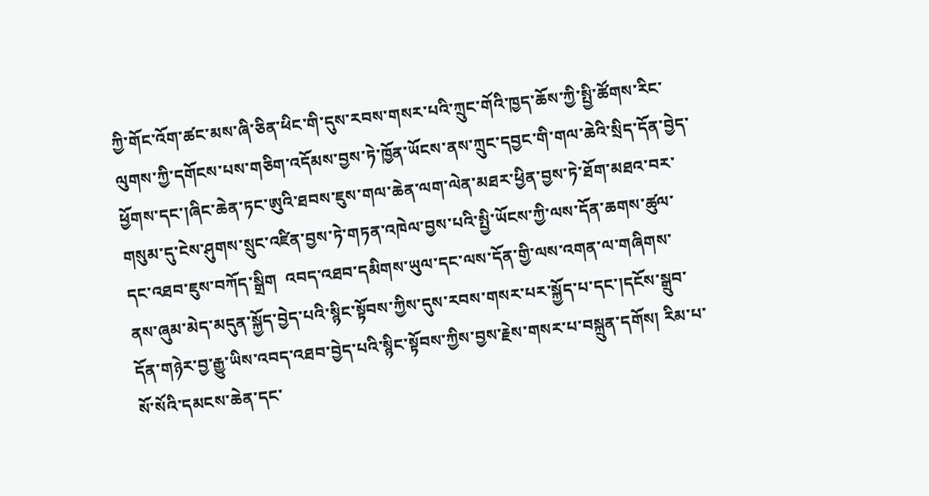ཀྱི་གོང་འོག་ཚང་མས་ཞི་ཅིན་ཕིང་གི་དུས་རབས་གསར་པའི་ཀྲུང་གོའི་ཁྱད་ཆོས་ཀྱི་སྤྱི་ཚོགས་རིང་ལུགས་ཀྱི་དགོངས་པས་གཅིག་འདོམས་བྱས་ཏེ་ཁྱོན་ཡོངས་ནས་ཀྲུང་དབྱང་གི་གལ་ཆེའི་སྲིད་དོན་བྱེད་ཕྱོགས་དང་།ཞིང་ཆེན་ཏང་ཨུའི་ཐབས་ཇུས་གལ་ཆེན་ལག་ལེན་མཐར་ཕྱིན་བྱས་ཏེ་ཐོག་མཐའ་བར་གསུམ་དུ་ངེས་ཤུགས་སྲུང་འཛིན་བྱས་ཏེ་གཏན་འཁེལ་བྱས་པའི་སྤྱི་ཡོངས་ཀྱི་ལས་དོན་ཆགས་ཚུལ་དང་འཐབ་ཇུས་བཀོད་སྒྲིག  འབད་འཐབ་དམིགས་ཡུལ་དང་ལས་དོན་གྱི་ལས་འགན་ལ་གཞིགས་ནས་ཞུམ་མེད་མདུན་སྐྱོད་བྱེད་པའི་སྙིང་སྟོབས་ཀྱིས་དུས་རབས་གསར་པར་སྐྱོད་པ་དང་།དངོས་སྒྲུབ་དོན་གཉེར་བྱ་རྒྱུ་ཡིས་འབད་འཐབ་བྱེད་པའི་སྙིང་སྟོབས་ཀྱིས་བྱས་རྗེས་གསར་པ་བསྐྲུན་དགོས། རིམ་པ་སོ་སོའི་དམངས་ཆེན་དང་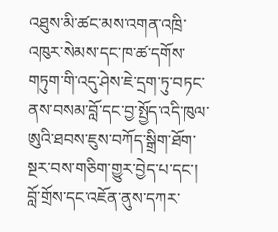འཐུས་མི་ཚང་མས་འགན་འཁྲི་འཁུར་སེམས་དང་ཁ་ཚ་དགོས་གཏུག་གི་འདུ་ཤེས་ཇེ་དྲག་ཏུ་བཏང་ནས་བསམ་བློ་དང་བྱ་སྤྱོད་འདི་ཁུལ་ཨུའི་ཐབས་ཇུས་བཀོད་སྒྲིག་ཐོག་སྔར་བས་གཅིག་གྱུར་བྱེད་པ་དང་། བློ་གྲོས་དང་འཇོན་ནུས་དཀར་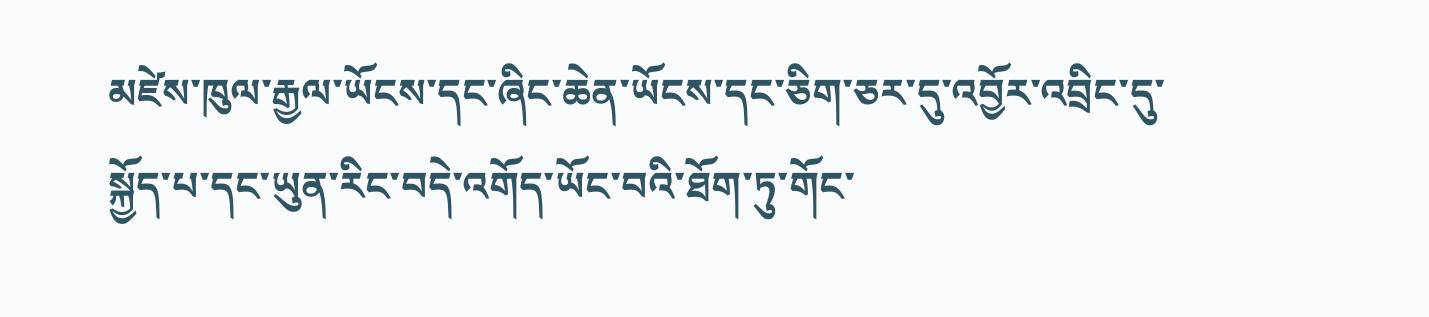མཛེས་ཁུལ་རྒྱལ་ཡོངས་དང་ཞིང་ཆེན་ཡོངས་དང་ཅིག་ཅར་དུ་འབྱོར་འབྲིང་དུ་སྐྱོད་པ་དང་ཡུན་རིང་བདེ་འགོད་ཡོང་བའི་ཐོག་ཏུ་གོང་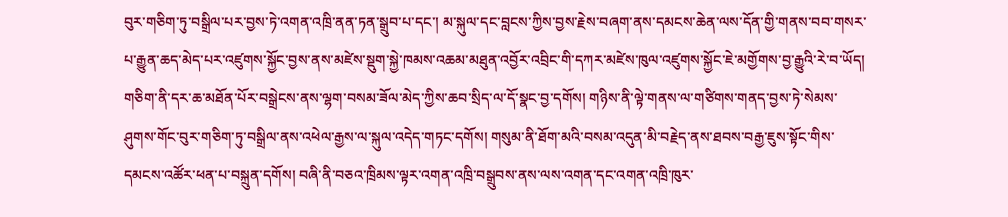བུར་གཅིག་ཏུ་བསྒྲིལ་པར་བྱས་ཏེ་འགན་འཁྲི་ནན་ཏན་སྒྲུབ་པ་དང་། མ་སྐུལ་དང་བླངས་ཀྱིས་བྱས་རྗེས་བཞག་ནས་དམངས་ཆེན་ལས་དོན་གྱི་གནས་བབ་གསར་པ་རྒྱུན་ཆད་མེད་པར་འཛུགས་སྐྱོང་བྱས་ནས་མཛེས་སྡུག་སྐྱེ་ཁམས་འཆམ་མཐུན་འབྱོར་འབྲིང་གི་དཀར་མཛེས་ཁུལ་འཛུགས་སྐྱོང་ཇེ་མགྱོགས་བྱ་རྒྱུའི་རེ་བ་ཡོད། གཅིག་ནི་དར་ཆ་མཐོན་པོར་བསྒྲེངས་ནས་ལྷག་བསམ་ཟོལ་མེད་ཀྱིས་ཆབ་སྲིད་ལ་དོ་སྣང་བྱ་དགོས། གཉིས་ནི་ལྟེ་གནས་ལ་གཙིགས་གནད་བྱས་ཏེ་སེམས་ཤུགས་གོང་བུར་གཅིག་ཏུ་བསྒྲིལ་ནས་འཕེལ་རྒྱས་ལ་སྐུལ་འདེད་གཏང་དགོས། གསུམ་ནི་ཐོག་མའི་བསམ་འདུན་མི་བརྗེད་ནས་ཐབས་བརྒྱ་ཇུས་སྟོང་གིས་དམངས་འཚོར་ཕན་པ་བསྐྲུན་དགོས། བཞི་ནི་བཅའ་ཁྲིམས་ལྟར་འགན་འཁྲི་བསྒྲུབས་ནས་ལས་འགན་དང་འགན་འཁྲི་ཁུར་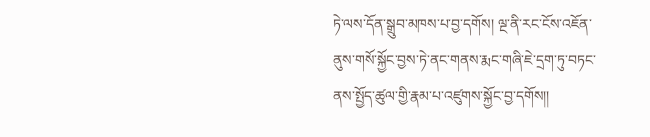ཏེ་ལས་དོན་སྒྲུབ་མཁས་པ་བྱ་དགོས། ལྔ་ནི་རང་ངོས་འཇོན་ནུས་གསོ་སྐྱོང་བྱས་ཏེ་ནང་གནས་རྨང་གཞི་ཇེ་དྲག་ཏུ་བཏང་ནས་སྤྱོད་ཚུལ་གྱི་རྣམ་པ་འཛུགས་སྐྱོང་བྱ་དགོས།།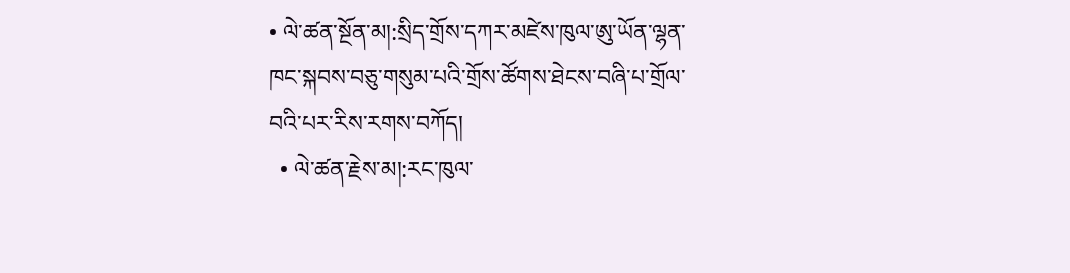• ལེ་ཚན་སྔོན་མ།:སྲིད་གྲོས་དཀར་མཛེས་ཁུལ་ཨུ་ཡོན་ལྷན་ཁང་སྐབས་བཅུ་གསུམ་པའི་གྲོས་ཚོགས་ཐེངས་བཞི་པ་གྲོལ་བའི་པར་རིས་རགས་བཀོད།
  • ལེ་ཚན་རྗེས་མ།:རང་ཁུལ་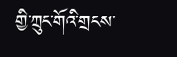གྱི་ཀྲུང་གོའི་གྲངས་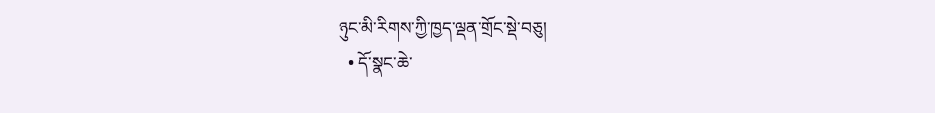ཉུང་མི་རིགས་ཀྱི་ཁྱད་ལྡན་གྲོང་སྡེ་བཅུ།
  • དོ་སྣང་ཆེ་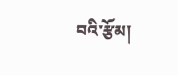བའི་རྩོམ།